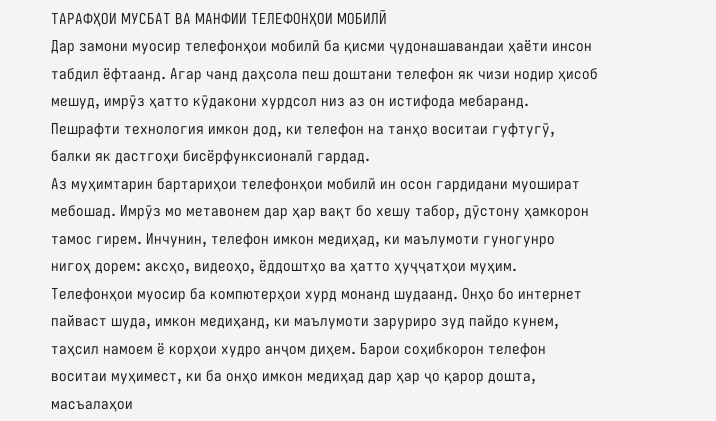ТАРАФҲОИ МУСБАТ ВА МАНФИИ ТЕЛЕФОНҲОИ МОБИЛӢ
Дар замони муосир телефонҳои мобилӣ ба қисми ҷудонашавандаи ҳаёти инсон табдил ёфтаанд. Агар чанд даҳсола пеш доштани телефон як чизи нодир ҳисоб мешуд, имрӯз ҳатто кӯдакони хурдсол низ аз он истифода мебаранд. Пешрафти технология имкон дод, ки телефон на танҳо воситаи гуфтугӯ, балки як дастгоҳи бисёрфунксионалӣ гардад.
Аз муҳимтарин бартариҳои телефонҳои мобилӣ ин осон гардидани муошират мебошад. Имрӯз мо метавонем дар ҳар вақт бо хешу табор, дӯстону ҳамкорон тамос гирем. Инчунин, телефон имкон медиҳад, ки маълумоти гуногунро нигоҳ дорем: аксҳо, видеоҳо, ёддоштҳо ва ҳатто ҳуҷҷатҳои муҳим.
Телефонҳои муосир ба компютерҳои хурд монанд шудаанд. Онҳо бо интернет пайваст шуда, имкон медиҳанд, ки маълумоти заруриро зуд пайдо кунем, таҳсил намоем ё корҳои худро анҷом диҳем. Барои соҳибкорон телефон воситаи муҳимест, ки ба онҳо имкон медиҳад дар ҳар ҷо қарор дошта, масъалаҳои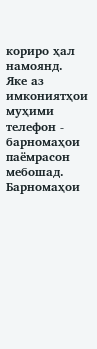кориро ҳал намоянд.
Яке аз имкониятҳои муҳими телефон - барномаҳои паёмрасон мебошад. Барномаҳои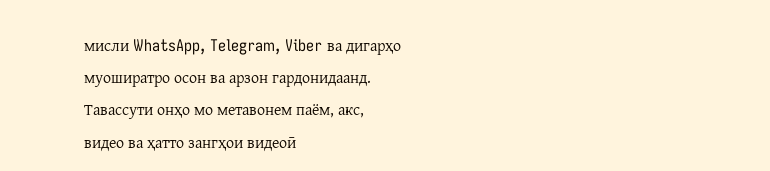мисли WhatsApp, Telegram, Viber ва дигарҳо муоширатро осон ва арзон гардонидаанд. Тавассути онҳо мо метавонем паём, акс, видео ва ҳатто зангҳои видеоӣ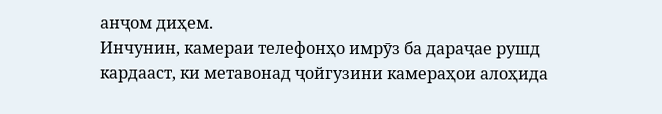анҷом диҳем.
Инчунин, камераи телефонҳо имрӯз ба дараҷае рушд кардааст, ки метавонад ҷойгузини камераҳои алоҳида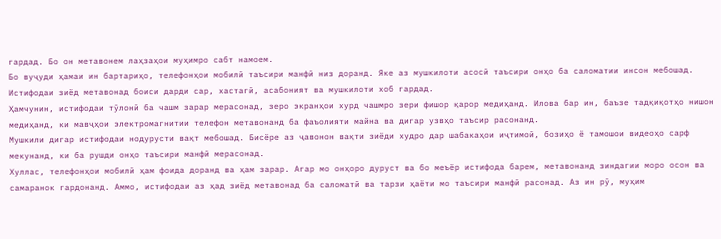гардад. Бо он метавонем лаҳзаҳои муҳимро сабт намоем.
Бо вуҷуди ҳамаи ин бартариҳо, телефонҳои мобилӣ таъсири манфӣ низ доранд. Яке аз мушкилоти асосӣ таъсири онҳо ба саломатии инсон мебошад. Истифодаи зиёд метавонад боиси дарди сар, хастагӣ, асабоният ва мушкилоти хоб гардад.
Ҳамчунин, истифодаи тӯлонӣ ба чашм зарар мерасонад, зеро экранҳои хурд чашмро зери фишор қарор медиҳанд. Илова бар ин, баъзе тадқиқотҳо нишон медиҳанд, ки мавҷҳои электромагнитии телефон метавонанд ба фаъолияти майна ва дигар узвҳо таъсир расонанд.
Мушкили дигар истифодаи нодурусти вақт мебошад. Бисёре аз ҷавонон вақти зиёди худро дар шабакаҳои иҷтимоӣ, бозиҳо ё тамошои видеоҳо сарф мекунанд, ки ба рушди онҳо таъсири манфӣ мерасонад.
Хуллас, телефонҳои мобилӣ ҳам фоида доранд ва ҳам зарар. Агар мо онҳоро дуруст ва бо меъёр истифода барем, метавонанд зиндагии моро осон ва самаранок гардонанд. Аммо, истифодаи аз ҳад зиёд метавонад ба саломатӣ ва тарзи ҳаёти мо таъсири манфӣ расонад. Аз ин рӯ, муҳим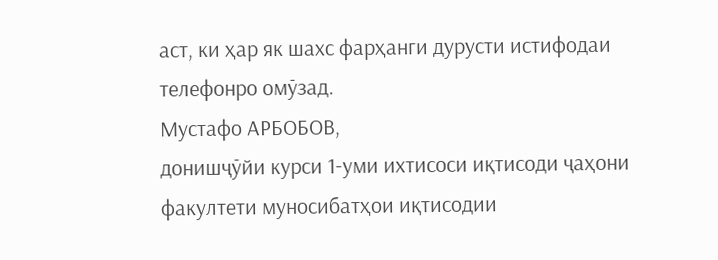аст, ки ҳар як шахс фарҳанги дурусти истифодаи телефонро омӯзад.
Мустафо АРБОБОВ,
донишҷӯйи курси 1-уми ихтисоси иқтисоди ҷаҳони факултети муносибатҳои иқтисодии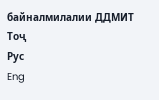байналмилалии ДДМИТ
Тоҷ
Рус
Eng